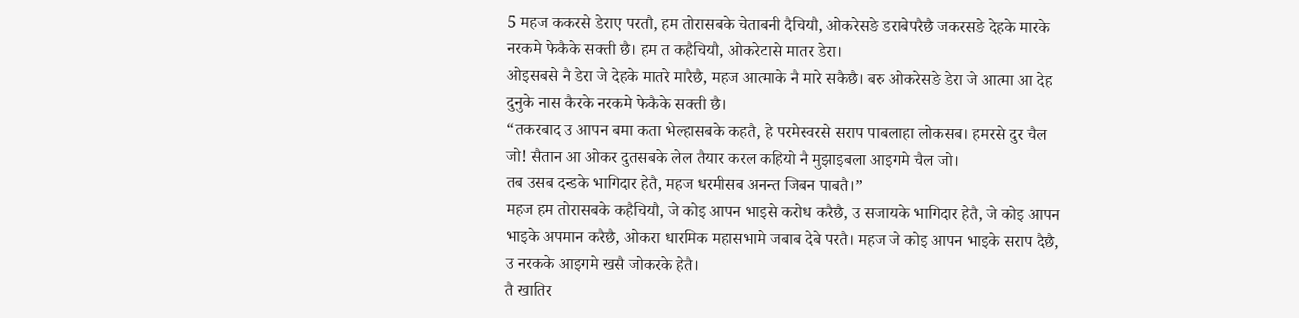5 महज ककरसे डेराए परतौ, हम तोरासबके चेताबनी दैचियौ, ओकरेसङे डराबेपरैछै जकरसङे देहके मारके नरकमे फेकैके सक्ती छै। हम त कहैचियौ, ओकरेटासे मातर डेरा।
ओइसबसे नै डेरा जे देहके मातरे मारैछै, महज आत्माके नै मारे सकैछै। बरु ओकरेसङे डेरा जे आत्मा आ देह दुनुके नास कैरके नरकमे फेकैके सक्ती छै।
“तकरबाद उ आपन बमा कता भेल्हासबके कहतै, हे परमेस्वरसे सराप पाबलाहा लोकसब। हमरसे दुर चैल जो! सैतान आ ओकर दुतसबके लेल तैयार करल कहियो नै मुझाइबला आइगमे चैल जो।
तब उसब दन्डके भागिदार हेतै, महज धरमीसब अनन्त जिबन पाबतै।”
महज हम तोरासबके कहैचियौ, जे कोइ आपन भाइसे करोध करैछै, उ सजायके भागिदार हेतै, जे कोइ आपन भाइके अपमान करैछै, ओकरा धारमिक महासभामे जबाब देबे परतै। महज जे कोइ आपन भाइके सराप दैछै, उ नरकके आइगमे खसै जोकरके हेतै।
तै खातिर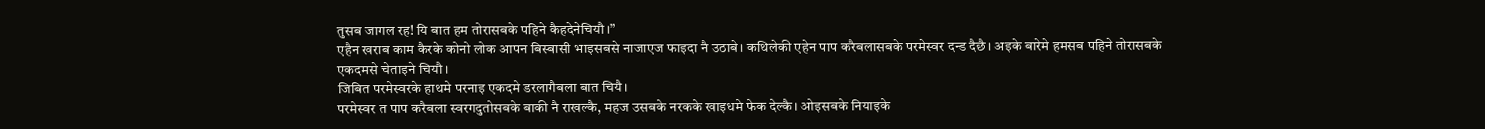तुसब जागल रह! यि बात हम तोरासबके पहिने कैहदेनेचियौ।”
एहैन खराब काम कैरके कोनो लोक आपन बिस्बासी भाइसबसे नाजाएज फाइदा नै उठाबे। कथिलेकी एहेन पाप करैबलासबके परमेस्वर दन्ड दैछै। अइके बारेमे हमसब पहिने तोरासबके एकदमसे चेताइने चियौ।
जिबित परमेस्वरके हाथमे परनाइ एकदमे डरलागैबला बात चियै।
परमेस्वर त पाप करैबला स्वरगदुतोसबके बाकी नै राखल्कै, महज उसबके नरकके खाइधमे फेक देल्कै। ओइसबके नियाइके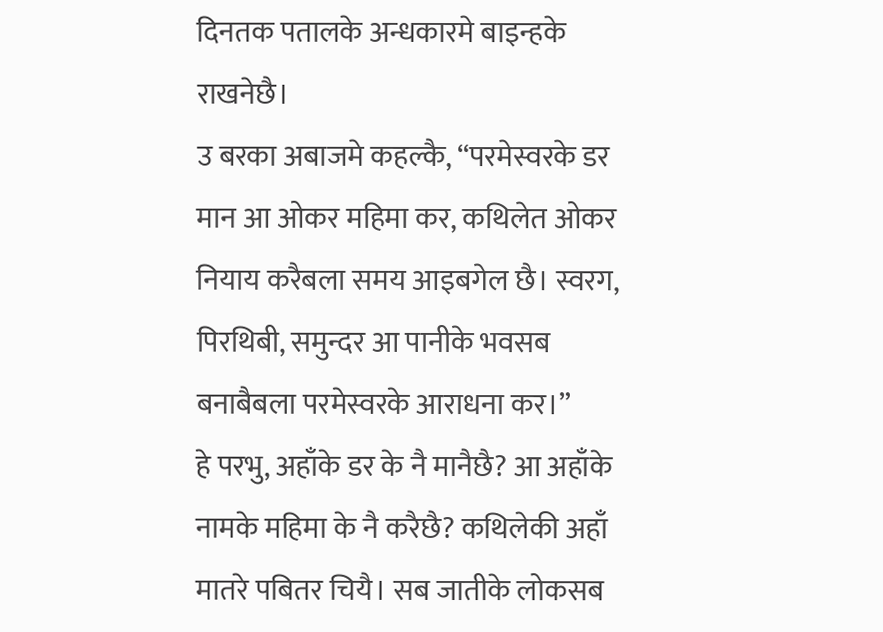दिनतक पतालके अन्धकारमे बाइन्हके राखनेछै।
उ बरका अबाजमे कहल्कै, “परमेस्वरके डर मान आ ओकर महिमा कर, कथिलेत ओकर नियाय करैबला समय आइबगेल छै। स्वरग, पिरथिबी, समुन्दर आ पानीके भवसब बनाबैबला परमेस्वरके आराधना कर।”
हे परभु, अहाँके डर के नै मानैछै? आ अहाँके नामके महिमा के नै करैछै? कथिलेकी अहाँ मातरे पबितर चियै। सब जातीके लोकसब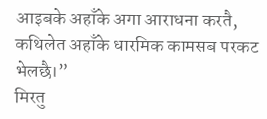आइबके अहाँके अगा आराधना करतै, कथिलेत अहाँके धारमिक कामसब परकट भेलछै।”
मिरतु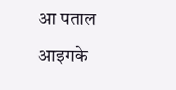आ पताल आइगके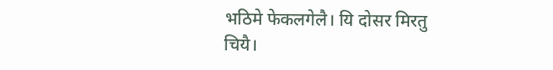भठिमे फेकलगेलै। यि दोसर मिरतु चियै।